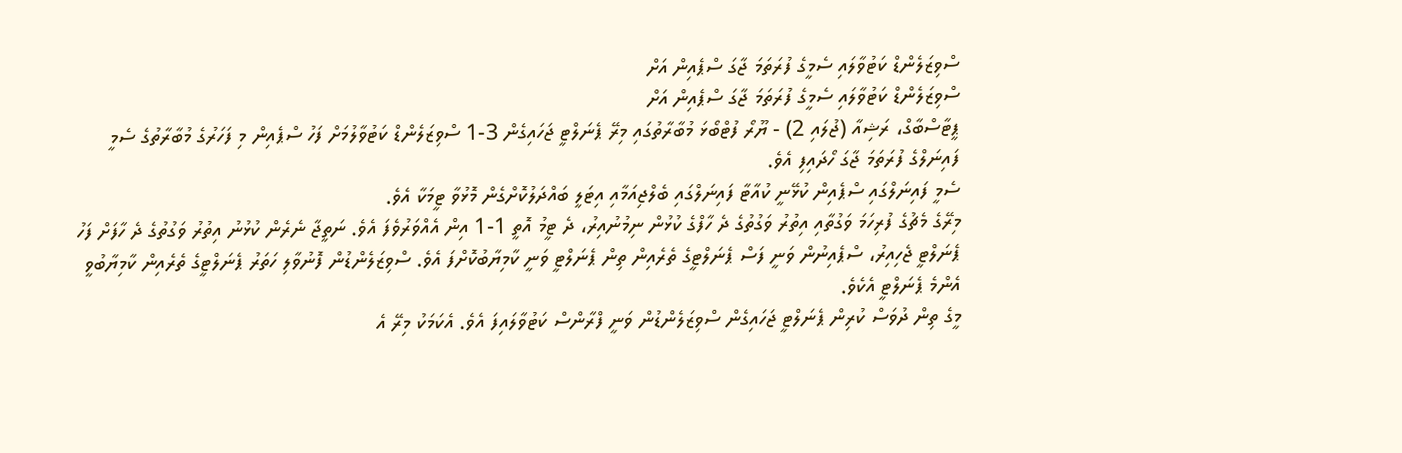ސްވިޒަލެންޑް ކަޓުވާލައި ސެމީގެ ފުރަތަމަ ޖާގަ ސްޕެއިން އަށް
ސްވިޒަލެންޑް ކަޓުވާލައި ސެމީގެ ފުރަތަމަ ޖާގަ ސްޕެއިން އަށް
ޕީޓާސްބާގް، ރަޝިއާ (ޖުލައި 2) - ޔޫރޯ ފުޓްބޯޅަ މުބާރާތުގައި މިރޭ ޕެނަލްޓީ ޖަހައިގެން 3-1 ސްވިޒަލެންޑް ކަޓުވާލުމަށް ފަހު ސްޕެއިން މި ފަހަރުގެ މުބާރާތުގެ ސެމީ ފައިނަލްގެ ފުރަތަމަ ޖާގަ ހޯދައިފި އެވެ.
ސެމީ ފައިނަލްގައި ސްޕެއިން ކުޅޭނީ ކުއާޓާ ފައިނަލްގައި ބެލްޖިއަމާއި އިޓަލީ ބައްދަލުކޮށްގެން މޮޅުވާ ޓީމަކާ އެވެ.
މިރޭގެ މެޗުގެ ފުރިހަމަ ވަގުތާއި އިތުރު ވަގުތުގެ ދެ ހާފްގެ ކުޅުން ނިމުނުއިރު، ދެ ޓީމު އޮތީ 1-1 އިން އެއްވަރުވެފަ އެވެ. ނަތީޖާ ނެރެން ކުޅުނު އިތުރު ވަގުތުގެ ދެ ހާފަށް ފަހު ޕެނަލްޓީ ޖެހިއިރު، ސްޕެއިނުން ވަނީ ފަސް ޕެނަލްޓީގެ ތެރެއިން ތިން ޕެނަލްޓީ ވަނީ ކާމިޔާބުކޮށްފަ އެވެ. ސްވިޒަލެންޑުން ފޮނުވާލި ހަތަރު ޕެނަލްޓީގެ ތެރެއިން ކާމިޔާބުވީ އެންމެ ޕެނަލްޓީ އެކެވެ.
މީގެ ތިން ދުވަސް ކުރިން ޕެނަލްޓީ ޖަހައިގެން ސްވިޒަލެންޑުން ވަނީ ފްރާންސް ކަޓުވާލައިފަ އެވެ. އެކަމަކު މިރޭ އެ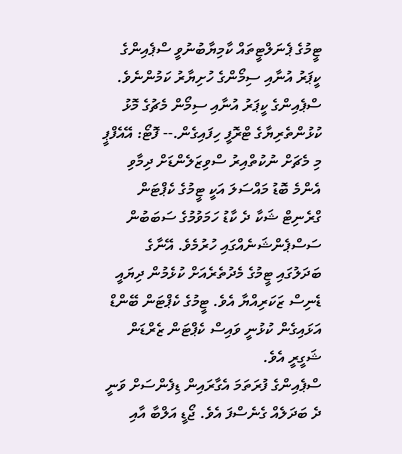ޓީމުގެ ޕެނަލްޓީތައް ކާމިޔާބުނުވީ ސްޕެއިންގެ ކީޕަރު އުނާއި ސިމޯންގެ ހުށިޔާރު ކަމުންނެވެ.
ސްޕެއިންގެ ކީޕަރު އުނާއި ސިމޯން މެޗުގެ މޮޅު ކުޅުންތެރިޔާގެ ޓްރޮފީ ހިފައިގެން.-- ފޮޓޯ: އޭއެފްޕީ
މި މެޗަށް ނުކުތްއިރު ސްވިޒަލެންޑަށް ދިމާވި އެންމެ ބޮޑު މައްސަލަ އަކީ ޓީމުގެ ކެޕްޓަން ގްރެނިޓް ޝަކާ ދެ ކާޑު ހަމަވުމުގެ ސަބަބުން ސަސްޕެންޝަނެއްގައި ހުރުމެވެ. އޭނާގެ ބަދަލުގައި ޓީމުގެ މެދުތެރެއަށް ކުޅެމުން ދިޔައީ ޑެނިސް ޒަކަރިއްޔާ އެވެ. ޓީމުގެ ކެޕްޓަން ބޭންޑް އަޅައިގެން ކުޅުނީ ވައިސް ކެޕްޓަން ޒެރްޑަން ޝަގީރީ އެވެ.
ސްޕެއިންގެ ފުރަތަމަ އެގާރައިން ޑިފެންސަށް ވަނީ ދެ ބަދަލެއް ގެނެސްފަ އެވެ. ޖޯޑީ އަލްބާ އާއި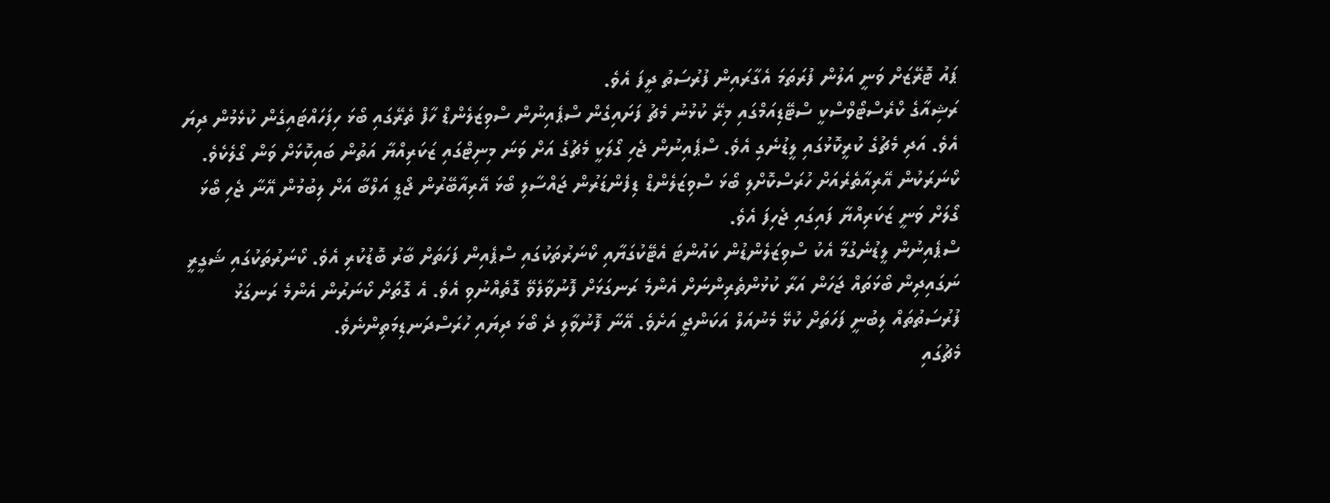ޕައު ޓޮރޭޒަށް ވަނީ އަލުން ފުރަތަމަ އެގާރައިން ފުރުސަތު ދީފަ އެވެ.
ރަޝިއާގެ ކްރެސްޓޯވްސްކީ ސްޓޭޑިއަމްގައި މިރޭ ކުޅުނު މެޗު ފަށައިގެން ސްޕެއިނުން ސްވިޒަލެންޑް ހާފް ތެރޭގައި ބޯޅަ ހިފަހައްޓައިގެން ކުޅެމުން ދިޔަ އެވެ. އަދި މެޗުގެ ކުރީކޮޅުގައި ލީޑުނެގި އެވެ. ސްޕެއިނުން ޖެހި ގޯލަކީ މެޗުގެ އަށް ވަނަ މިނިޓްގައި ޒަކަރިއްޔާ އަތުން ބައިކޮޅަށް ވަން ގޯލެކެވެ. ކޯނަރަކުން އޭރިއާތެރެއަށް ހުރަސްކޮށްލި ބޯޅަ ސްވިޒަލެންޑް ޑިފެންޑަރުން ޖައްސާލި ބޯޅަ އޭރިއާބޭރުން ޖޯޑީ އަލްބާ އަށް ލިބުމުން އޭނާ ޖެހި ބޯޅަ ގޯލަށް ވަނީ ޒަކަރިއްޔާ ފައިގައި ޖެހިފަ އެވެ.
ސްޕެއިނުން ލީޑުނެގުމާ އެކު ސްވިޒަލެންޑުން ކައުންޓަ އެޓޭކުގަޔާއި ކޯނަރުތަކުގައި ސްޕެއިން ފަހަތަށް ބާރު ބޮޑުކުރި އެވެ. ކޯނަރުތަކުގައި ޝަގީރީ ނަގައިދިން ބޯޅަތައް ޖަހަން އަރާ ކުޅުންތެރިންނަށް އެންމެ ރަނގަޅަށް ފޮނުވާލެވޭ ގޮތެއްނުވި އެވެ. އެ ގޮތަށް ކޯނަރުން އެންމެ ރަނގަޅު ފުރުސަތުތައް ލިބުނީ ފަހަތަށް ކުޅޭ މެނުއަލް އަކަންޖީ އަށެވެ. އޭނާ ފޮނުވާލި ދެ ބޯޅަ ދިޔައި ހުރަސްދަނޑިމަތިންނެވެ.
މެޗުގައި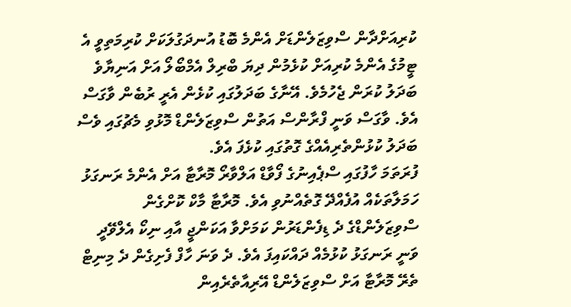ކުރިއަށްދާން ސްވިޒަލެންޑަށް އެންމެ ބޮޑު އުނދަގުލަކަށް ކުރިމަތިވީ އެ ޓީމުގެ އެންމެ ކުރިއަށް ކުޅެމުން ދިޔަ ބްރިލް އެމްބޯލޯ އަށް އަނިޔާވެ ބަދަލު ކުރަން ޖެހުމެވެ. އޭނާގެ ބަދަލުގައި ކުޅެން އެރީ ރުބެން ވާގަސް އެވެ. ވާގަސް ވަނީ ފްރާންސް އަތުން ސްވިޒަލެންޑް މޮޅުވި މެޗުގައި ވެސް ބަދަލު ކުޅުންތެރިއެއްގެ ގޮތުގައި ކުޅެފަ އެވެ.
ފުރަތަމަ ހާފުގައި ސްޕެއިނުގެ ފޯވާޑް އަލްވާރޯ މޮރާޓާ އަށް އެންމެ ރަނގަޅު ހަމަލާތަކެއް އުފެއްދޭ ގޮތެއްނުވި އެވެ. މޮރާޓާ މާކް ކޮށްގެން ސްވިޒަލެންޑްގެ ދެ ޑިފެންޑަރުން ކަމަށްވާ އަކަންޖީ އާއި ނިކޯ އެލްވޭދީ ވަނީ ރަނގަޅު ކުޅުމެއް ދައްކައިފަ އެވެ. ދެ ވަނަ ހާފް ފެށިގެން ދެ މިނިޓް ތެރޭ މޮރާޓާ އަށް ސްވިޒަލެންޑް އޭރިއާތެރެއިން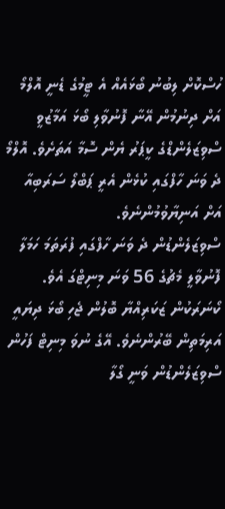ހުސްކޮށް ލިބުނު ބޯޅައެއް އެ ޓީމުގެ ޑެނީ އޮލްމޯ އަށް ދިނުމުން އޭނާ ފޮނުވާލި ބޯޅަ އަމާޒުވީ ސްވިޒަލެންޑްގެ ކީޕަރު ޔެން ސޮމާ އަތަށެވެ. އޮލްމޯ ދެ ވަނަ ހާފްގައި ކުޅެން އެރީ ޕަބްލޯ ސަރަބިއާ އަށް އަނިޔާވުމުންނެވެ.
ސްވިޒަލެންޑުން ދެ ވަނަ ހާފްގައި ފުރަތަމަ ހަމަލާ ފޮނުވާލީ މެޗުގެ 56 ވަނަ މިނިޓްގަ އެވެ. ކޯނަރަކުން ޒަކަރިއްޔާ ބޮލުން ޖެހި ބޯޅަ ދިޔައީ އަރިމަތިން ބޭރުންނެވެ. އޭގެ ނުވަ މިނިޓް ފަހުން ސްވިޒަލެންޑުން ވަނީ ގޯލާ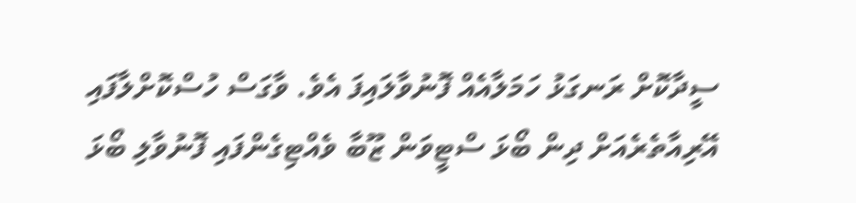ސީދާކޮށް ރަނގަޅު ހަމަލާއެއް ފޮނުވާލައިފަ އެވެ. ވާގަސް ހުސްކޮށްލާފައި އޭރިއާތެރެއަށް ދިން ބޯޅަ ސްޓީވަން ޒޫބާ ވެއްޓިގެންފައި ފޮނުވާލި ބޯޅަ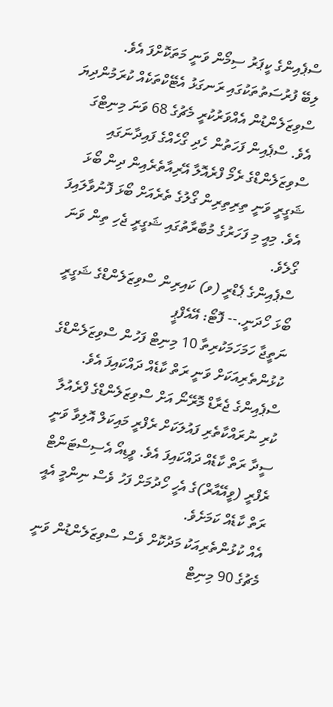ސްޕެއިންގެ ކީޕަރު ސިމޯން ވަނީ މަތަކޮށްފަ އެވެ.
ލިބޭ ފުރުސަތުތަކުގައި ރަނގަޅު އެޓޭކްތަކެއް ކުރަމުންދިޔަ ސްވިޒަލެންޑުން އެއްވަރުކުރީ މެޗުގެ 68 ވަނަ މިނިޓްގަ އެވެ. ސްޕެއިން ފަހަތުން ހެދި ގޯހެއްގެ ފައިދާނަގައި ސްވިޒަލެންޑްގެ ރެމޯ ފްރެއޮލާ އޭރިއާތެރެއިން ދިން ބޯޅަ ޝަގީރީ ވަނީ ތިރިތިރިން ގޯލުގެ ތެރެއަށް ބޯޅަ ފޮނުވާލައިފަ އެވެ. މިއީ މި ފަހަރުގެ މުބާރާތުގައި ޝަގީރީ ޖެހި ތިން ވަނަ ގޯލެވެ.
ސްޕެއިންގެ ޕެޑްރީ (ވ) ކައިރިން ސްވިޒަލެންޑްގެ ޝަގީރީ ބޯޅަ ހޯދަނީ.-- ފޮޓޯ: އޭއެފްޕީ
ނަތީޖާ ހަމަހަމަކުރިތާ 10 މިނިޓް ފަހުން ސްވިޒަލެންޑްގެ ކުޅުންތެރިއަކަށް ވަނީ ރަތް ކާޑެއް ދައްކައިފަ އެވެ. ސްޕެއިންގެ ޖެރާޑް މޮރޭނޯ އަށް ސްވިޒަލެންޑްގެ ފްރެއުލާ ކުރި ނުރައްކާތެރި ފައުލަކަށް ރެފްރީ މައިކަލް އޮލިވާ ވަނީ ސީދާ ރަތް ކާޑެއް ދައްކައިފަ އެވެ. ވީޑިއޯ އެސިސްޓަންޓް ރެފްރީ (ވީއޭއާރް)ގެ އެހީ ހޯދުމަށް ފަހު ވެސް ނިންމީ އެއީ ރަތް ކާޑެއް ކަމަށެވެ.
އެއް ކުޅުންތެރިއަކު މަދުކޮށް ވެސް ސްވިޒަލެންޑުން ވަނީ މެޗުގެ 90 މިނިޓް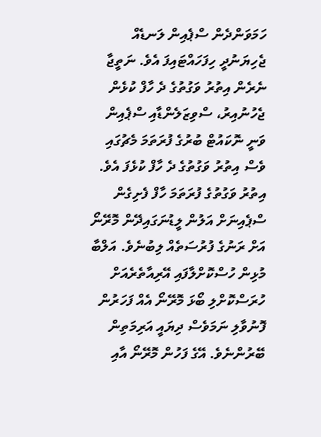ހަމަވަންދެން ސްޕެއިން ލަނޑެއް ޖެހިޔަނުދީ ހިފަހައްޓައިފަ އެވެ. ނަތީޖާ ނެރެން އިތުރު ވަގުތުގެ ދެ ހާފް ކުޅެން ޖެހުނުއިރު، ސްވިޒަލެންޑާއި ސްޕެއިން ވަނީ ނޮކައުޓް ބުރުގެ ފުރަތަމަ މެޗުގައި ވެސް އިތުރު ވަގުތުގެ ދެ ހާފް ކުޅެފަ އެވެ.
އިތުރު ވަގުތުގެ ފުރަތަމަ ހާފް ފެށިގެން ސްޕެއިނަށް އަލުން ލީޑުނަގައިދޭން މޮރޭނޯ އަށް ރަނުގެ ފުރުސަތެއް ލިބުނެވެ. އަލްބާ މުޅިން ހުސްކޮށްލާފައި އޭރިއާތެރެއަށް ހުރަސްކޮށްލި ބޯޅަ މޮރޭނޯ އެއް ފަހަރުން ފޮނުވާލި ނަމަވެސް ދިޔައީ އަރިމަތިން ބޭރުންނެވެ. އޭގެ ފަހުން މޮރޭނޯ އާއި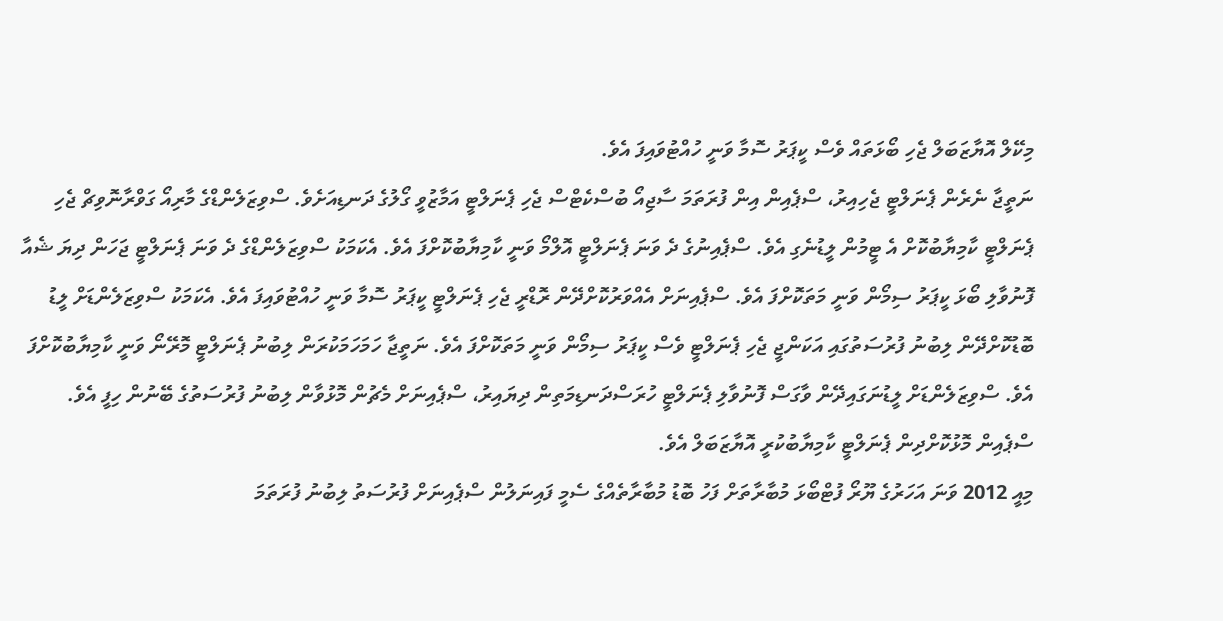މިކޭލް އޮޔާޒަބަލް ޖެހި ބޯޅަތައް ވެސް ކީޕަރު ސޮމާ ވަނީ ހުއްޓުވައިފަ އެވެ.
ނަތީޖާ ނެރެން ޕެނަލްޓީ ޖެހިއިރު، ސްޕެއިން އިން ފުރަތަމަ ސާޖިއޯ ބުސްކެޓްސް ޖެހި ޕެނަލްޓީ އަމާޒުވީ ގޯލުގެ ދަނޑިއަށެވެ. ސްވިޒަލެންޑްގެ މާރިއޯ ގަވްރާނޮވިޗް ޖެހި ޕެނަލްޓީ ކާމިޔާބުކޮށް އެ ޓީމުން ލީޑުނެގި އެވެ. ސްޕެއިނުގެ ދެ ވަނަ ޕެނަލްޓީ އޮލްމޯ ވަނީ ކާމިޔާބުކޮށްފަ އެވެ. އެކަމަކު ސްވިޒަލެންޑްގެ ދެ ވަނަ ޕެނަލްޓީ ޖަހަން ދިޔަ ޝެއާ ފޮނުވާލި ބޯޅަ ކީޕަރު ސިމޯން ވަނީ މަތަކޮށްފަ އެވެ. ސްޕެއިނަށް އެއްވަރުކޮށްދޭން ރޮޑްރީ ޖެހި ޕެނަލްޓީ ކީޕަރު ސޮމާ ވަނީ ހުއްޓުވައިފަ އެވެ. އެކަމަކު ސްވިޒަލެންޑަށް ލީޑު ބޮޑުކޮށްދޭން ލިބުނު ފުރުސަތުގައި އަކަންޖީ ޖެހި ޕެނަލްޓީ ވެސް ކީޕަރު ސިމޯން ވަނީ މަތަކޮށްފަ އެވެ. ނަތީޖާ ހަމަހަމަކުރަން ލިބުނު ޕެނަލްޓީ މޮރޭނޯ ވަނީ ކާމިޔާބުކޮށްފަ އެވެ. ސްވިޒަލެންޑަށް ލީޑުނަގައިދޭން ވާގަސް ފޮނުވާލި ޕެނަލްޓީ ހުރަސްދަނޑިމަތިން ދިޔައިރު، ސްޕެއިނަށް މެޗުން މޮޅުވާން ލިބުނު ފުރުސަތުގެ ބޭނުން ހިފީ އެވެ. ސްޕެއިން މޮޅުކޮށްދިން ޕެނަލްޓީ ކާމިޔާބުކުރީ އޮޔާޒަބަލް އެވެ.
މިއީ 2012 ވަނަ އަހަރުގެ ޔޫރޯ ފުޓްބޯޅަ މުބާރާތަށް ފަހު ބޮޑު މުބާރާތެއްގެ ސެމީ ފައިނަލުން ސްޕެއިނަށް ފުރުސަތު ލިބުނު ފުރަތަމަ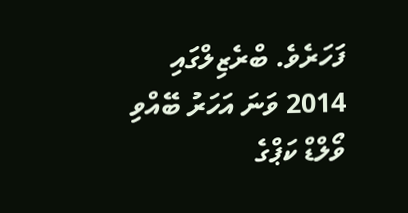ފަހަރެވެ. ބްރެޒިލްގައި 2014 ވަނަ އަހަރު ބޭއްވި ވޯލްޑް ކަޕްގެ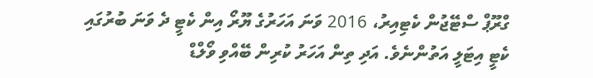ގްރޫޕް ސްޓޭޖުން ކެޓިއިރު، 2016 ވަނަ އަހަރުގެ ޔޫރޯ އިން ކެޓީ ދެ ވަނަ ބުރުގައި ކެޓީ އިޓަލީ އަތުންނެވެ. އަދި ތިން އަހަރު ކުރިން ބޭއްވި ވޯލްޑް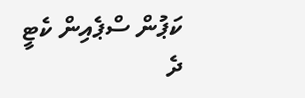ކަޕުން ސްޕެއިން ކެޓީ ދެ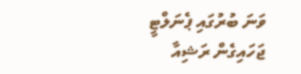ވަނަ ބުރުގައި ޕެނަލްޓީ ޖަހައިގެން ރަޝިއާ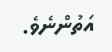އަތުންނެވެ.